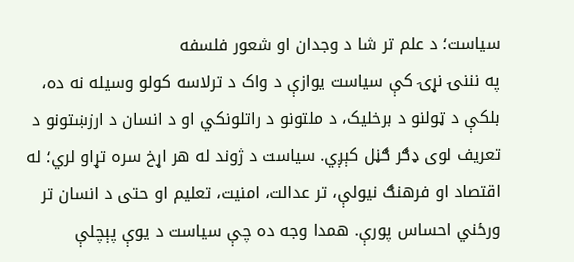سیاست؛ د علم تر شا د وجدان او شعور فلسفه
په نننۍ نړۍ کې سیاست یوازې د واک د ترلاسه کولو وسیله نه ده، بلکې د ټولنو د برخلیک، د ملتونو د راتلونکي او د انسان د ارزښتونو د تعریف لوی ډګر ګڼل کېږي. سیاست د ژوند له هر اړخ سره تړاو لري؛ له اقتصاد او فرهنګ نیولې، تر عدالت، امنیت، تعلیم او حتی د انسان تر ورځني احساس پورې. همدا وجه ده چې سیاست د یوې پېچلې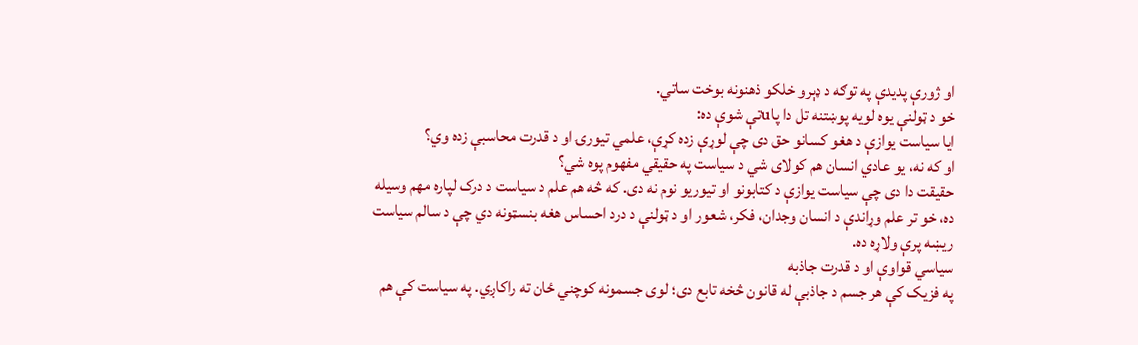او ژورې پدیدې په توګه د ډېرو خلکو ذهنونه بوخت ساتي.
خو د ټولنې یوه لویه پوښتنه تل دا پاuتې شوې ده:
ایا سیاست یوازې د هغو کسانو حق دی چې لوړې زده کړې، علمي تیورۍ او د قدرت محاسبې زده وي؟
او که نه، یو عادي انسان هم کولای شي د سیاست په حقیقي مفهوم پوه شي؟
حقیقت دا دی چې سیاست یوازې د کتابونو او تیوریو نوم نه دی. که څه هم علم د سیاست د درک لپاره مهم وسیله ده، خو تر علم وړاندې د انسان وجدان، فکر، شعور او د ټولنې د درد احساس هغه بنسټونه دي چې د سالم سیاست ریښه پرې ولاړه ده.
سیاسي قواوې او د قدرت جاذبه
په فزیک کې هر جسم د جاذبې له قانون څخه تابع دی؛ لوی جسمونه کوچني ځان ته راکاږي. په سیاست کې هم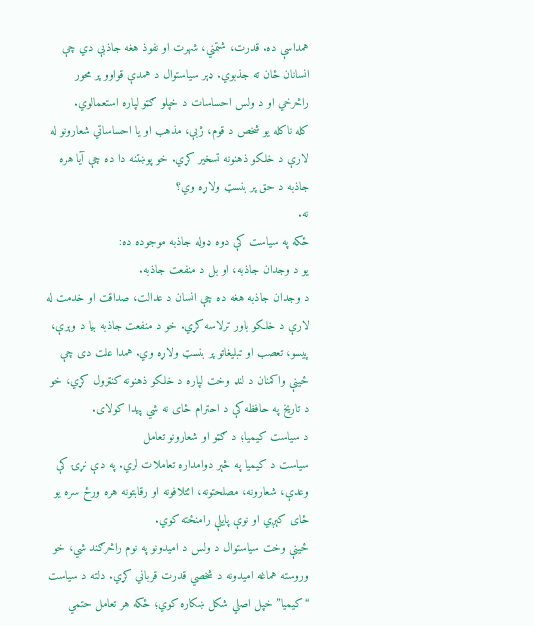همداسې ده. قدرت، شتمني، شهرت او نفوذ هغه جاذبې دي چې انسانان ځان ته جذبوي. ډېر سیاستوال د همدې قواوو پر محور راڅرخي او د ولس احساسات د خپلو ګټو لپاره استعمالوي.
کله ناکله یو شخص د قوم، ژبې، مذهب او یا احساساتي شعارونو له لارې د خلکو ذهنونه تسخیر کړي. خو پوښتنه دا ده چې آیا هره جاذبه د حق پر بنسټ ولاړه وي؟
نه.
ځکه په سیاست کې دوه ډوله جاذبه موجوده ده:
یو د وجدان جاذبه، او بل د منفعت جاذبه.
د وجدان جاذبه هغه ده چې انسان د عدالت، صداقت او خدمت له لارې د خلکو باور ترلاسه کړي. خو د منفعت جاذبه بیا د وېرې، پیسو، تعصب او تبلیغاتو پر بنسټ ولاړه وي. همدا علت دی چې ځینې واکمنان د لنډ وخت لپاره د خلکو ذهنونه کنټرول کړي، خو د تاریخ په حافظه کې د احترام ځای نه شي پیدا کولای.
د سیاست کیمیا؛ د ګټو او شعارونو تعامل
سیاست د کیمیا په څېر دوامداره تعاملات لري. په دې نړۍ کې وعدې، شعارونه، مصلحتونه، ائتلافونه او رقابتونه هره ورځ سره یو ځای کېږي او نوې پایلې رامنځته کوي.
ځینې وخت سیاستوال د ولس د امیدونو په نوم راڅرګند شي، خو وروسته هماغه امیدونه د شخصي قدرت قرباني کړي. دلته د سیاست “کیمیا” خپل اصلي شکل ښکاره کوي؛ ځکه هر تعامل حتمي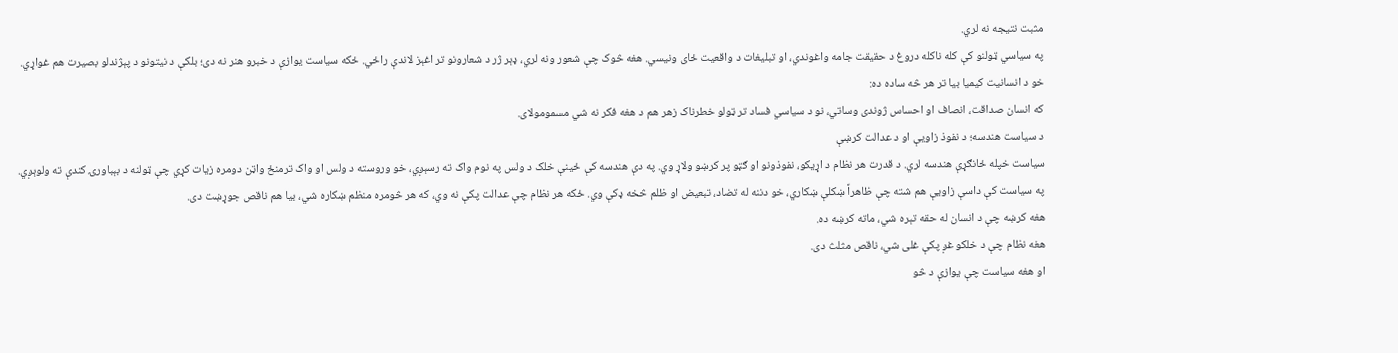مثبت نتیجه نه لري.
په سیاسي ټولنو کې کله ناکله دروغ د حقیقت جامه واغوندي، او تبلیغات د واقعیت ځای ونیسي. هغه څوک چې شعور ونه لري، ډېر ژر د شعارونو تر اغېز لاندې راځي. ځکه سیاست یوازې د خبرو هنر نه دی؛ بلکې د نیتونو د پېژندلو بصیرت هم غواړي.
خو د انسانیت کیمیا بیا تر هر څه ساده ده:
که انسان صداقت، انصاف او احساس ژوندی وساتي، نو د سیاسي فساد تر ټولو خطرناک زهر هم د هغه فکر نه شي مسمومولای.
د سیاست هندسه؛ د نفوذ زاویې او د عدالت کرښې
سیاست خپله ځانګړې هندسه لري. د قدرت هر نظام د اړیکو، نفوذونو او ګټو پر کرښو ولاړ وي. په دې هندسه کې ځینې خلک د ولس په نوم واک ته رسېږي، خو وروسته د ولس او واک ترمنځ واټن دومره زیات کړي چې ټولنه د بېباورۍ کندې ته ولوېږي.
په سیاست کې داسې زاویې هم شته چې ظاهراً ښکلې ښکاري، خو دننه له تضاد، تبعیض او ظلم څخه ډکې وي. ځکه هر نظام چې عدالت پکې نه وي، که هر څومره منظم ښکاره شي، بیا هم ناقص جوړښت دی.
هغه کرښه چې د انسان له حقه تېره شي، ماته کرښه ده.
هغه نظام چې د خلکو غږ پکې غلی شي، ناقص مثلث دی.
او هغه سیاست چې یوازې د څو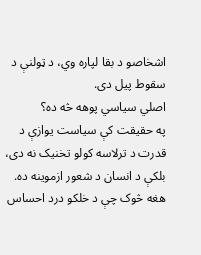اشخاصو د بقا لپاره وي، د ټولنې د سقوط پیل دی.
اصلي سیاسي پوهه څه ده؟
په حقیقت کې سیاست یوازې د قدرت د ترلاسه کولو تخنیک نه دی، بلکې د انسان د شعور ازموینه ده. هغه څوک چې د خلکو درد احساس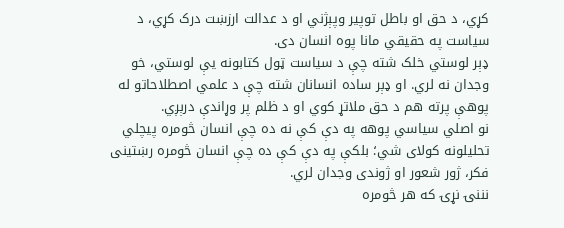کړي، د حق او باطل توپیر وپېژني او د عدالت ارزښت درک کړي، د سیاست په حقیقي مانا پوه انسان دی.
ډېر لوستي خلک شته چې د سیاست ټول کتابونه یې لوستي، خو وجدان نه لري. او ډېر ساده انسانان شته چې د علمي اصطلاحاتو له پوهې پرته هم د حق ملاتړ کوي او د ظلم پر وړاندې درېږي.
نو اصلي سیاسي پوهه په دې کې نه ده چې انسان څومره پیچلي تحلیلونه کولای شي؛ بلکې په دې کې ده چې انسان څومره رښتینی فکر، ژور شعور او ژوندی وجدان لري.
نننۍ نړۍ که هر څومره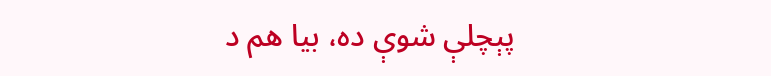پېچلې شوې ده، بیا هم د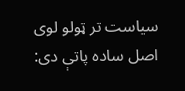سیاست تر ټولو لوی اصل ساده پاتې دی: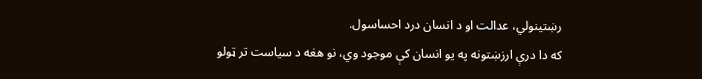رښتینولي، عدالت او د انسان درد احساسول.
که دا درې ارزښتونه په یو انسان کې موجود وي، نو هغه د سیاست تر ټولو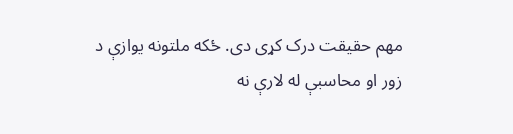مهم حقیقت درک کړی دی. ځکه ملتونه یوازې د زور او محاسبې له لارې نه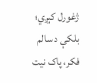ژغورل کېږي؛ بلکې د سالم فکر، پاک نیت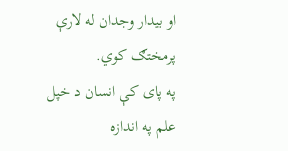او بیدار وجدان له لارې پرمختګ کوي.
په پای کې انسان د خپل علم په اندازه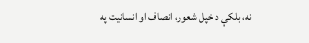نه، بلکې د خپل شعور، انصاف او انسانیت په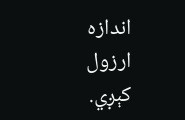اندازه ارزول کېږي.